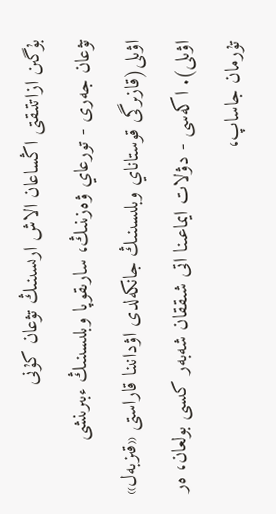بۇگىن ازاتتىقتى اڭساعان الاش ارىسىنىڭ تۋعان كۇنى
تۋعان جەرى - تورعاي ۋەزىنىڭ، سارىقوپا وبلىسىنىڭ ءبىرىنشى اۋىلى(قازىرگى قوستاناي وبلىسىنىڭ جانكەلدى اۋدانىنا قاراستى «قىزبەل» اۋىلى). اكەسى - دۋلات ايماعىنا اتى شىققان شەبەر كىسى بولعان، ەر تۇرمان جاساپ،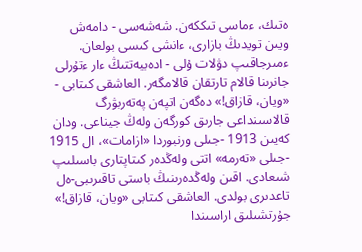ەتىك، ءماسى تىككەن. شەشەسى - دامەش ويىن تويدىڭ بازارى، ءانشى كىسى بولعان.
ءمىرجاقىپ دۋلات ۇلى - ادەبيەتتىڭ ءار ءتۇرلى جانرىنا قالام تارتقان قالامگەر. العاشقى كىتابى - «ويان، قازاق!» دەگەن اتپەن پەتەربۋرگ قالاسىنداعى جارىق كورگەن ولەڭ جيناعى. ودان كەيىن 1913 -جىلى ورنبوردا «ازامات»، ال 1915 -جىلى «تەرمە» اتتى ولەڭدەر كىتاپتارى باسىلىپ شىعادى. اقىن ولەڭدەرىنىڭ باستى تاقىرىبى-ەل تاعدىرى بولدى. العاشقى كىتابى «ويان، قازاق!» جۇرتشىلىق اراسىندا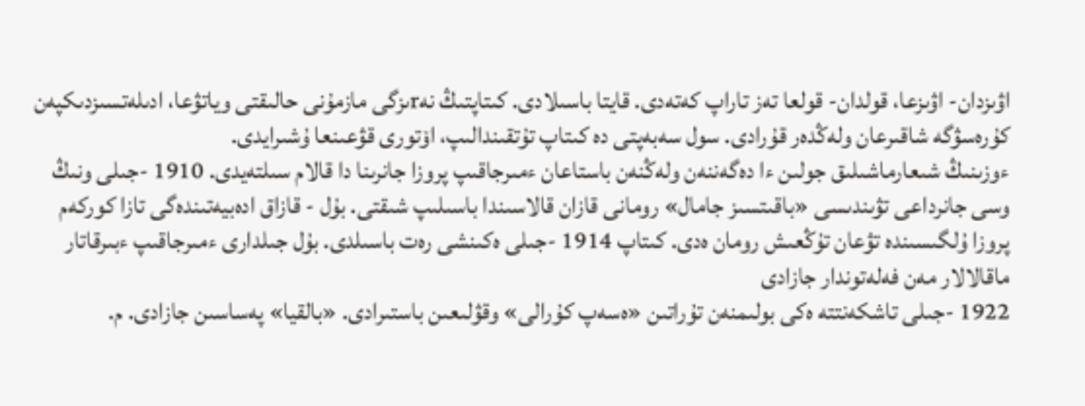اۋىزدان- اۋىزعا، قولدان- قولعا تەز تاراپ كەتەدى. قايتا باسىلادى. كىتاپتىڭ نەrىزگى مازمۇنى حالىقتى وياتۋعا، ادىلەتسىزدىكپەن كۇرەسۋگە شاقىرعان ولەڭدەر قۇرادى. سول سەبەپتى دە كىتاپ تۇتقىندالىپ، اۆتورى قۋعىنعا ۇشىرايدى.
ءوزىنىڭ شىعارماشىلىق جولىن ءا دەگەننەن ولەڭنەن باستاعان ءمىرجاقىپ پروزا جانرىنا دا قالام سىلتەيدى. 1910 -جىلى ونىڭ وسى جانرداعى تۋىندىسى «باقىتسىز جامال» رومانى قازان قالاسىندا باسىلىپ شىقتى. بۇل - قازاق ادەبيەتىندەگى تازا كوركەم پروزا ۇلگىسىندە تۋعان تۇڭعىش رومان ەدى. كىتاپ 1914 -جىلى ەكىنشى رەت باسىلدى. بۇل جىلدارى ءمىرجاقىپ ءبىرقاتار ماقالالار مەن فەلەتوندار جازادى
1922 -جىلى تاشكەنتتە ەكى بولىمنەن تۇراتىن «ەسەپ كۇرالى» وقۋلىعىن باستىرادى. «بالقيا» پەساسىن جازادى. م.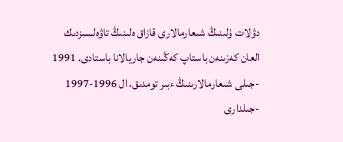دۋلات ۇلىنىڭ شىعارمالارى قازاق ەلىنىڭ تاۋەلسىزدىك العان كەزىنەن باستاپ كەڭىنەن جاريالانا باستادى. 1991 -جىلى شىعارمالارىنىڭ ءبىر تومدىق، ال 1996-1997 -جىلدارى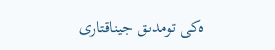ەكى تومدىق جيناقتارى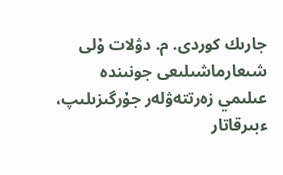جارىك كوردى. م. دۋلات ۇلى شىعارماشىلىعى جونىندە عىلىمي زەرتتەۋلەر جۇرگىزىلىپ، ءبىرقاتار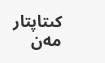كىتاپتار مەن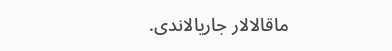ماقالالار جاريالاندى.